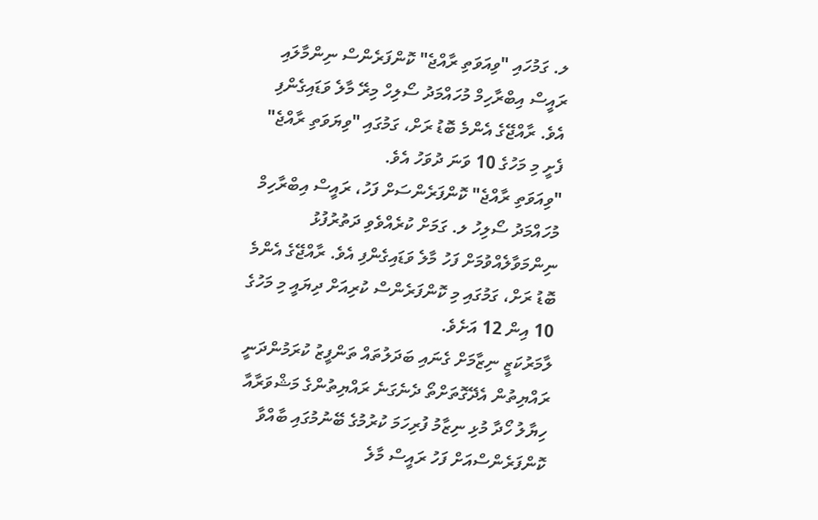ލ. ގަމުހައި "ވިއަވަތި ރާއްޖެ" ކޮންފަރެންސް ނިންމާލައި ރައީސް އިބްރާހިމް މުހައްމަދު ސޯލިހް މިރޭ މާލެ ވަޑައިގެންފި އެވެ. ރާއްޖޭގެ އެންމެ ބޮޑު ރަށް، ގަމުގައި "ވިޔަވަތި ރާއްޖެ" ފެށީ މި މަހުގެ 10 ވަނަ ދުވަހު އެވެ.
"ވިއަވަތި ރާއްޖެ" ކޮންފަރެންސަށް ފަހު، ރައީސް އިބްރާހިމް މުހައްމަދު ސޯލިހު ލ. ގަމަށް ކުރެއްވެވި ދަތުރުފުޅު ނިންމަވާލެއްވުމަށް ފަހު މާލެ ވަޑައިގެންފި އެވެ. ރާއްޖޭގެ އެންމެ ބޮޑު ރަށް، ގަމުގައި މި ކޮންފަރެންސް ކުރިއަށް ދިޔައީ މި މަހުގެ 10 އިން 12 އަށެވެ.
ލާމަރުކަޒީ ނިޒާމަށް ގެނައި ބަދަލުތައް ތަންފީޒު ކުރަމުންދަނީ ރައްޔިތުން އެދޭގޮތަށްތޯ ދެނެގަނެ ރައްޔިތުންގެ މަޝްވަރާއާ ހިޔާލު ހޯދާ މުޅި ނިޒާމު ފުރިހަމަ ކުރުމުގެ ބޭނުމުގައި ބާއްވާ ކޮންފަރެންސްއަށް ފަހު ރައީސް މާލެ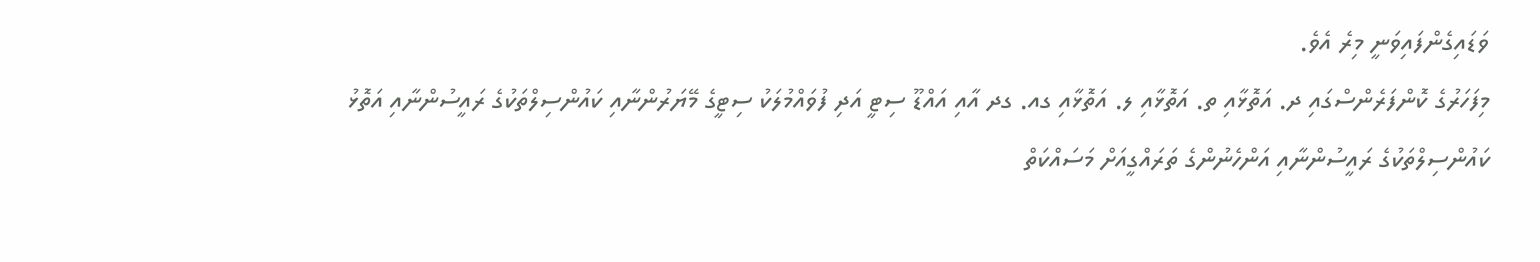ވަޑައިގެންފައިވަނީ މިރެ އެވެ.
މިފަހަރުގެ ކޮންފަރެންސްގައި ދ. އަތޮޅާއި ތ. އަތޮޅާއި ލ. އަތޮޅާއި ގއ. ގދ އާއި އައްޑޫ ސިޓީ އަދި ފުވައްމުލަކު ސިޓީގެ މޭޔަރުންނާއި ކައުންސިލްތަކުގެ ރައީސުންނާއި އަތޮޅު ކައުންސިލްތަކުގެ ރައީސުންނާއި އަންހެނުންގެ ތަރައްގީއަށް މަސައްކަތް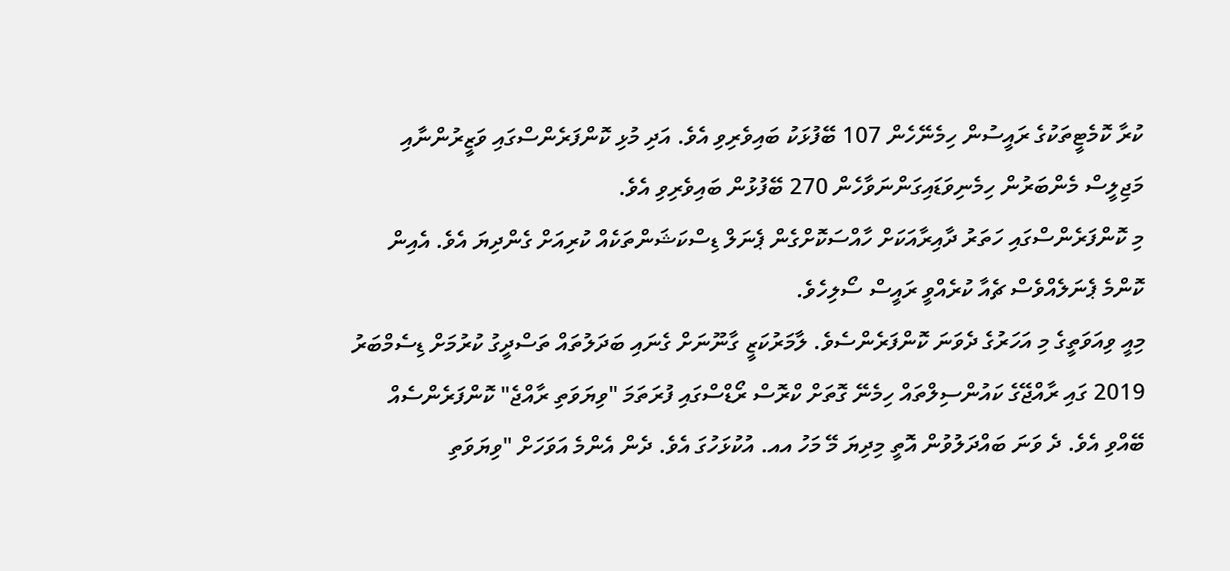ކުރާ ކޮމެޓީތަކުގެ ރައީސުން ހިމެނޭހެން 107 ބޭފުޅަކު ބައިވެރިވި އެވެ. އަދި މުޅި ކޮންފަރެންސްގައި ވަޒީރުންނާއި މަޖިލީސް މެންބަރުން ހިމެނިވަޑައިގަންނަވާހެން 270 ބޭފުޅުން ބައިވެރިވި އެވެ.
މި ކޮންފަރެންސްގައި ހަތަރު ދާއިރާއަކަށް ހާއްސަކޮށްގެން ޕެނަލް ޑިސްކަޝަންތަކެއް ކުރިއަށް ގެންދިޔަ އެވެ. އެއިން ކޮންމެ ޕެނަލެއްވެސް ޗެއާ ކުރެއްވީ ރައީސް ސޯލިހެވެ.
މިއީ ވިއަވަތީގެ މި އަހަރުގެ ދެވަނަ ކޮންފަރެންސެވެ. ލާމަރުކަޒީ ގާނޫނަށް ގެނައި ބަދަލުތައް ތަސްދީގު ކުރުމަށް ޑިސެމްބަރު 2019 ގައި ރާއްޖޭގެ ކައުންސިލްތައް ހިމެނޭ ގޮތަށް ކްރޮސް ރޯޑްސްގައި ފުރަތަމަ "ވިޔަވަތި ރާއްޖެ" ކޮންފަރެންސެއް ބޭއްވި އެވެ. ދެ ވަނަ ބައްދަލުވުން އޮތީ މިދިޔަ މޭ މަހު އއ. އުކުޅަހުގަ އެވެ. ދެން އެންމެ އަވަހަށް "ވިޔަވަތި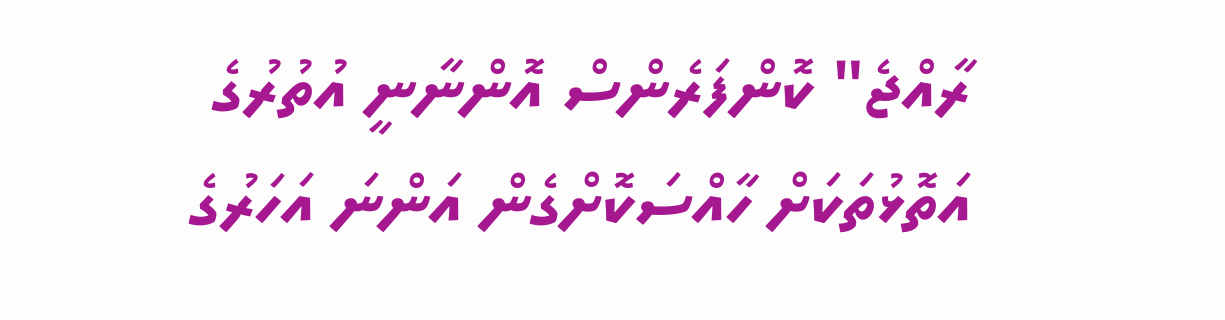ރާއްޖެ" ކޮންފަރެންސް އޮންނާނީ އުތުރުގެ އަތޮޅުތަކަށް ހާއްސަކޮށްގެން އަންނަ އަހަރުގެ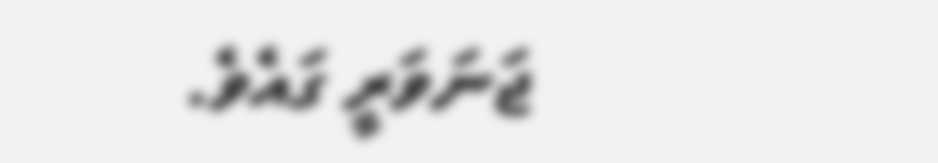ޖަނަވަރީ ގައެވެ.